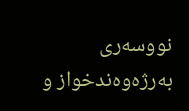نووسه‌رى به‌رژه‌وه‌ندخواز و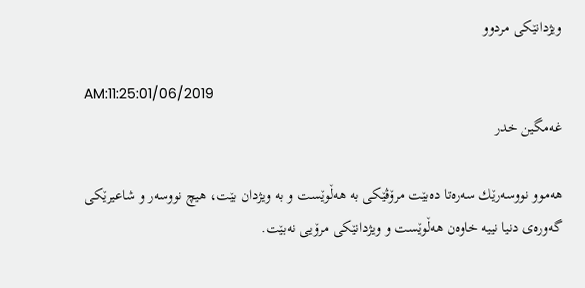ویژدانێكى مردوو

AM:11:25:01/06/2019
غه‌مگین خدر

هه‌موو نووسه‌رێك سه‌ره‌تا ده‌بێت مرۆڤێكى به‌ هه‌ڵوێست و به‌ ویژدان بێت، هیچ نووسه‌ر و شاعیرێكى گه‌وره‌ى دنیا نییه‌ خاوه‌ن هه‌ڵوێست و ویژدانێكى مرۆیى نه‌بێت.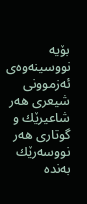بۆیه‌ نووسینه‌وه‌ى ئه‌زموونى شیعرى هه‌ر شاعیرێك و گوتارى هه‌ر نووسه‌رێك به‌نده‌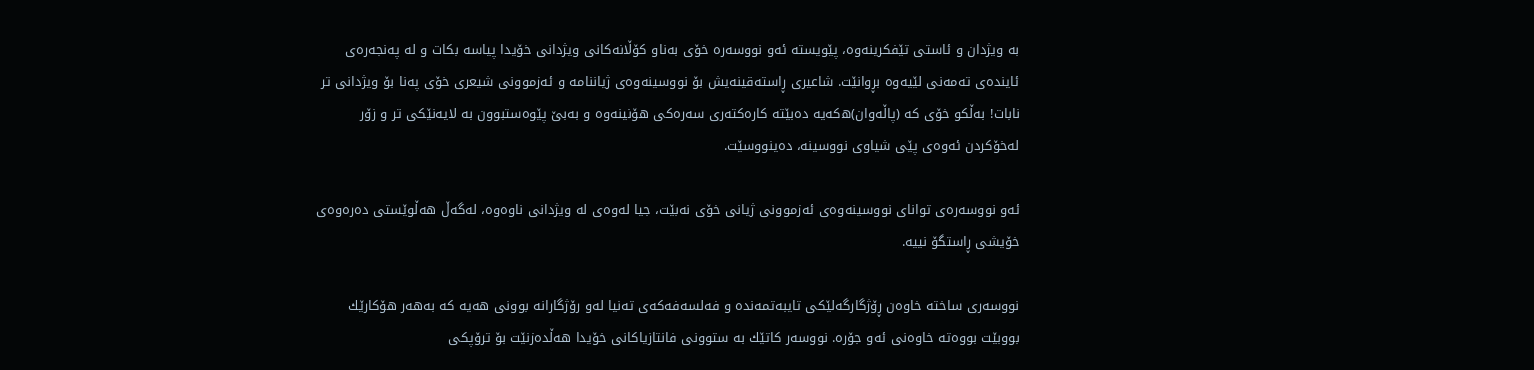به‌ ویژدان و ئاستى تێفكرینه‌وه‌، پێویسته‌ ئه‌و نووسه‌ره‌ خۆی به‌ناو كۆڵانه‌كانى ویژدانى خۆیدا پیاسه‌ بكات و له‌ په‌نجه‌ره‌ى ئاینده‌ى ته‌مه‌نى لێیه‌وه‌ بڕوانێت. شاعیرى ڕاسته‌قینه‌یش بۆ نووسینه‌وه‌ى ژیاننامه‌ و ئه‌زموونى شیعرى خۆى په‌نا بۆ ویژدانى تر نابات! به‌ڵكو خۆى كه‌ (پاڵه‌وان)ه‌كه‌یه‌ ده‌بێته‌ كاره‌كته‌رى سه‌ره‌كى هۆنینه‌وه‌ و به‌بێ پێوه‌ستبوون به‌ لایه‌نێكی تر و زۆر له‌خۆكردن ئه‌وه‌ى پێى شیاوى نووسینه‌، ده‌ینووسێت.

ئه‌و نووسه‌ره‌ى تواناى نووسینه‌وه‌ى ئه‌زموونى ژیانى خۆى نه‌بێت، جیا له‌وه‌ى له‌ ویژدانى ناوه‌وه‌، له‌گه‌ڵ هه‌ڵوێستى ده‌ره‌وه‌ى خۆیشى ڕاستگۆ نییه‌.

نووسه‌رى ساخته‌ خاوه‌ن ڕۆژگارگه‌لێكی تایبه‌تمه‌نده‌ و فه‌لسه‌فه‌كه‌ى ته‌نیا له‌و رۆژگارانه‌ بوونى هه‌یه‌ كه‌ به‌هه‌ر هۆكارێك بووبێت بووه‌ته‌ خاوه‌نى ئه‌و جۆره‌. نووسه‌ر كاتێك به‌ ستوونى فانتازیاكانى خۆیدا هه‌ڵده‌زنێت بۆ ترۆپكى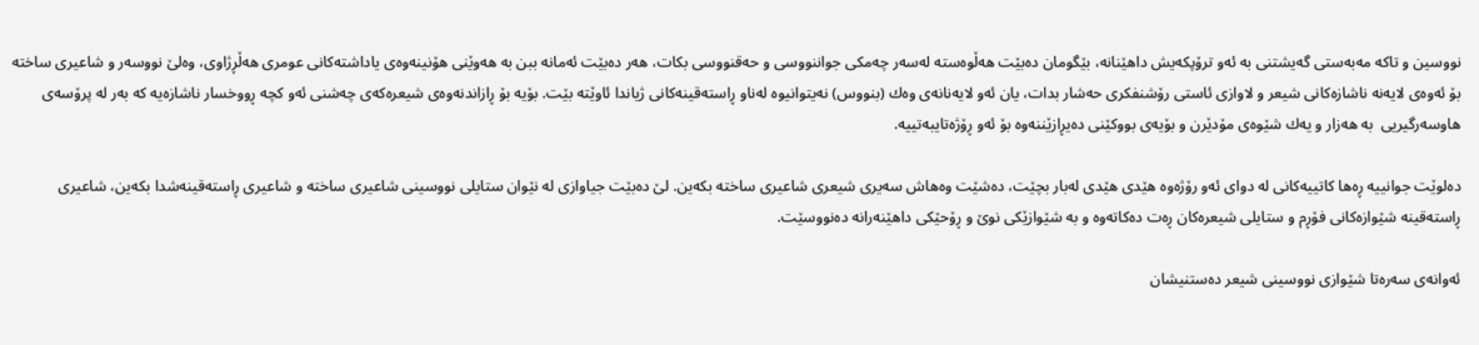نووسین و تاكه‌ مه‌به‌ستى گه‌یشتنى به‌ ئه‌و ترۆپكه‌یش داهێنانه‌، بێگومان ده‌بێت هه‌ڵوه‌سته‌ له‌سه‌ر چه‌مكى جواننووسى و حه‌قنووسى بكات، هه‌ر ده‌بێت ئه‌مانه‌ ببن به‌ هه‌وێنى هۆنینه‌وه‌ى یاداشته‌كانى عومرى هه‌ڵڕژاوى، وه‌لێ نووسه‌ر و شاعیرى ساخته‌ بۆ ئه‌وه‌ى لایه‌نه‌ ناشازه‌كانى شیعر و لاوازى ئاستى رۆشنفكرى حه‌شار بدات، یان ئه‌و لایه‌نانه‌ى وه‌ك (بنووس) نه‌یتوانیوه‌ له‌ناو ڕاسته‌قینه‌كانى ژیاندا ئاوێته‌ بێت. بۆیه‌ بۆ ڕازاندنه‌وه‌ى شیعره‌كه‌ى چه‌شنى ئه‌و كچه‌ ڕووخسار ناشازه‌یه‌ كه‌ به‌ر له‌ پرۆسه‌ى هاوسه‌رگیریی  به‌ هه‌زار و یه‌ك شێوه‌ى مۆدێرن و بۆیه‌ى بووكێنى ده‌یڕازێننه‌وه‌ بۆ ئه‌و ڕۆژه‌تایبه‌تییه‌.

ده‌لوێت جوانییه‌ ڕه‌ها كاتییه‌كانى له‌ دوای ئه‌و رۆژه‌وه‌ هێدى هێدى له‌بار بچێت، ده‌شێت وه‌هاش سه‌یرى شیعرى شاعیرى ساخته‌ بكه‌ین. لێ ده‌بێت جیاوازى له‌ نێوان ستایلى نووسینى شاعیرى ساخته‌ و شاعیرى ڕاسته‌قینه‌شدا بكه‌ین، شاعیری ڕاسته‌قینه‌ شێوازه‌كانى فۆڕم و ستایلى شیعره‌كان ڕه‌ت ده‌كاته‌وه‌ و به‌ شێوازێكى نوێ و ڕۆحێكى داهێنه‌رانه‌ ده‌نووسێت.

ئه‌وانه‌ى سه‌ره‌تا شێوازى نووسینى شیعر ده‌ستنیشان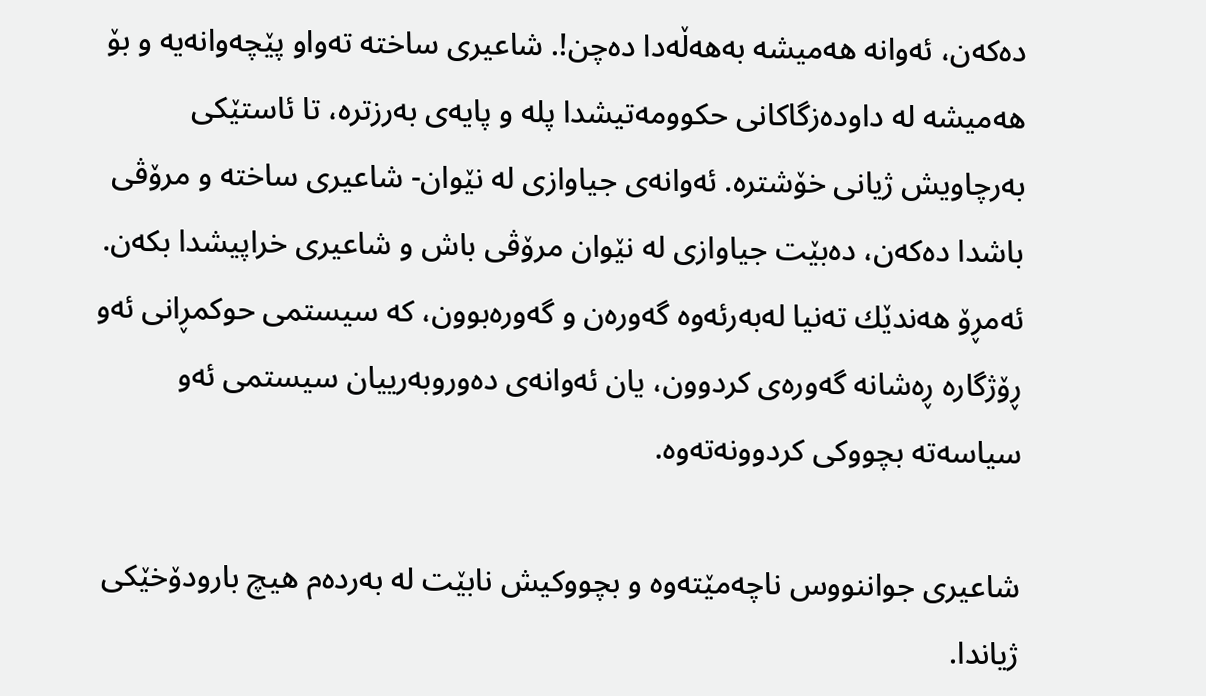ده‌كه‌ن، ئه‌وانه‌ هه‌میشه‌ به‌هه‌ڵه‌دا ده‌چن!. شاعیرى ساخته‌ ته‌واو پێچه‌وانه‌یه‌ و بۆ هه‌میشه‌ له‌ داوده‌زگاكانى حكوومه‌تیشدا پله‌ و پایه‌ی به‌رزتره‌، تا ئاستێكی به‌رچاویش ژیانى خۆشتره‌. ئه‌وانه‌ى جیاوازى له‌ نێوان- شاعیرى ساخته‌ و مرۆڤى باشدا ده‌كه‌ن، ده‌بێت جیاوازى له‌ نێوان مرۆڤى باش و شاعیرى خراپیشدا بكه‌ن. ئه‌مڕۆ هه‌ندێك ته‌نیا له‌به‌رئه‌وه‌ گه‌وره‌ن و گه‌وره‌بوون، كه‌ سیستمى حوكمڕانى ئه‌و ڕۆژگاره‌ ڕه‌شانه‌ گه‌وره‌ى كردوون، یان ئه‌وانه‌ى ده‌وروبه‌رییان سیستمى ئه‌و سیاسه‌ته‌ بچووكى كردوونه‌ته‌وه‌.

شاعیرى جواننووس ناچه‌مێته‌وه‌ و بچووكیش نابێت له‌ به‌رده‌م هیچ بارودۆخێكى ژیاندا.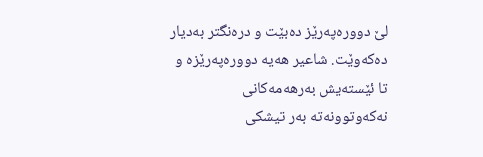لێ دووره‌په‌رێز ده‌بێت و دره‌نگتر به‌دیار ده‌كه‌وێت. شاعیر هه‌یه‌ دووره‌په‌رێزه‌ و تا ئێسته‌یش به‌رهه‌مه‌كانى نه‌كه‌وتوونه‌ته‌ به‌ر تیشكى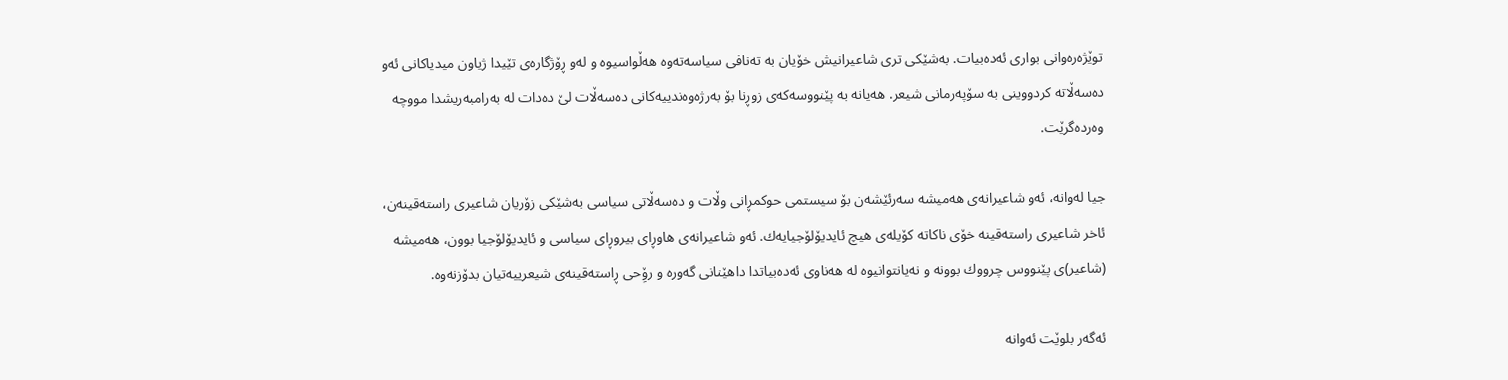توێژه‌ره‌وانى بوارى ئه‌ده‌بیات. به‌شێكى ترى شاعیرانیش خۆیان به‌ ته‌نافى سیاسه‌ته‌وه‌ هه‌ڵواسیوه‌ و له‌و ڕۆژگاره‌ى تێیدا ژیاون میدیاكانى ئه‌و ده‌سه‌ڵاته‌ كردووینی به‌ سۆپه‌رمانى شیعر. هه‌یانه‌ به‌ پێنووسه‌كه‌ى زوڕنا بۆ به‌رژه‌وه‌ندییه‌كانى ده‌سه‌ڵات لێ ده‌دات له‌ به‌رامبه‌ریشدا مووچه‌ وه‌رده‌گرێت.

جیا له‌وانه‌، ئه‌و شاعیرانه‌ى هه‌میشه‌ سه‌رئێشه‌ن بۆ سیستمى حوكمڕانى وڵات و ده‌سه‌ڵاتى سیاسى به‌شێكى زۆریان شاعیرى راسته‌قینه‌ن، ئاخر شاعیری راسته‌قینه‌ خۆى ناكاته‌ كۆیله‌ى هیچ ئایدیۆلۆجیایه‌ك. ئه‌و شاعیرانه‌ى هاوڕاى بیروڕاى سیاسی و ئایدیۆلۆجیا بوون، هه‌میشه‌ (شاعیر)ى پێنووس چرووك بوونه‌ و نه‌یانتوانیوه‌ له‌ هه‌ناوى ئه‌ده‌بیاتدا داهێنانى گه‌وره‌ و رۆِحى ڕاسته‌قینه‌ى شیعرییه‌تیان بدۆزنه‌وه‌.

ئه‌گه‌ر بلوێت ئه‌وانه‌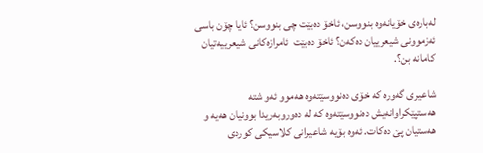له‌باره‌ى خۆیانه‌وه‌ بنووسن، ئاخۆ ده‌بێت چى بنووسن؟ ئایا چۆن باسى ئه‌زموونى شیعرییان ده‌كه‌ن؟ ئاخۆ ده‌بێت  ئامرازه‌كانى شیعرییه‌تیان كامانه‌ بن؟.

شاعیرى گه‌وره‌ كه‌ خۆى ده‌نووسێته‌وه‌ هه‌موو ئه‌و شته‌ هه‌ستپێكراوانه‌یش ده‌نووسێته‌وه‌ كه‌ له‌ ده‌وروبه‌ریدا بوونیان هه‌یه‌ و هه‌ستیان پێ ده‌كات. ئه‌وه‌ بۆیه‌ شاعیرانى كلاسیكى كوردى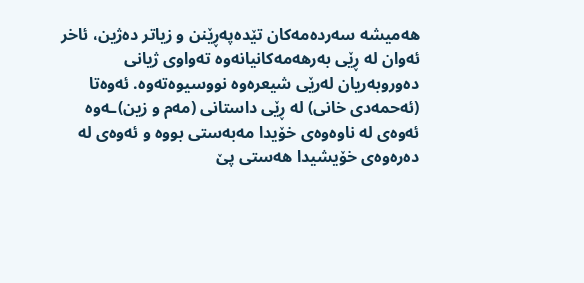هه‌میشه‌ سه‌رده‌مه‌كان تێده‌په‌ڕێنن و زیاتر ده‌ژین، ئاخر ئه‌وان له‌ ڕێى به‌رهه‌مه‌كانیانه‌وه‌ ته‌واوى ژیانى ده‌وروبه‌ریان له‌رێى شیعره‌وه‌ نووسیوه‌ته‌وه‌. ئه‌وه‌تا (ئه‌حمه‌دى خانى) له‌ ڕێى داستانى (مه‌م و زین)ـه‌وه‌ ئه‌وه‌ى له‌ ناوه‌وه‌ى خۆیدا مه‌به‌ستى بووه‌ و ئه‌وه‌ى له‌ ده‌ره‌وه‌ى خۆیشیدا هه‌ستى پێ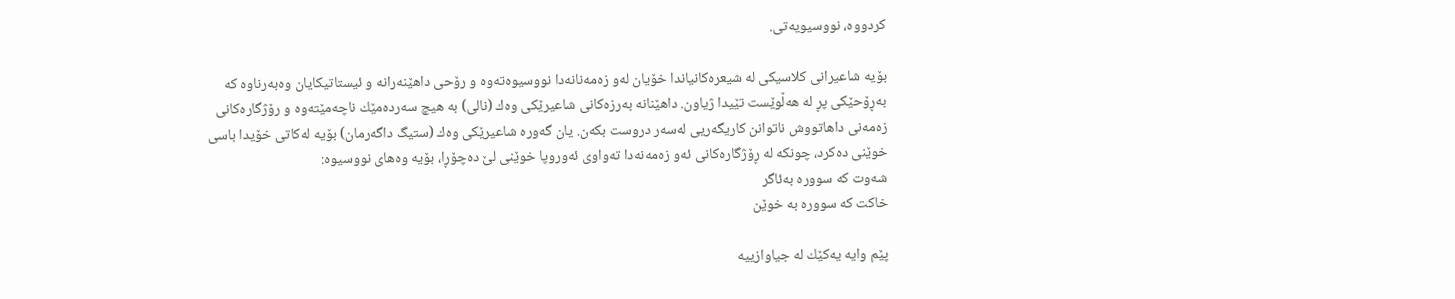كردووه‌، نووسیویه‌تى.

بۆیه‌ شاعیرانى كلاسیكى له‌ شیعره‌كانیاندا خۆیان له‌و زه‌مه‌نانه‌دا نووسیوه‌ته‌وه‌ و رۆحى داهێنه‌رانه‌ و ئیستاتیكایان وه‌به‌رناوه‌ كه‌ به‌ڕۆحێكى پڕ له‌ هه‌ڵوێست تێیدا ژیاون. داهێنانه‌ به‌رزه‌كانى شاعیرێكى وه‌ك (نالى) به‌ هیچ سه‌رده‌مێك ناچه‌مێته‌وه‌ و رۆژگاره‌كانى زه‌مه‌نى داهاتووش ناتوانن كاریگه‌ریى له‌سه‌ر دروست بكه‌ن. یان گه‌وره‌ شاعیرێكى وه‌ك (ستیگ داگه‌رمان) بۆیه‌ له‌كاتى خۆیدا باسى خوێنى ده‌كرد، چونكه‌ له‌ ڕۆژگاره‌كانى ئه‌و زه‌مه‌نه‌دا ته‌واوى ئه‌وروپا خوێنى لێ ده‌چۆڕا، بۆیه‌ وه‌هاى نووسیوه‌:
شه‌وت كه‌ سووره‌ به‌ئاگر
خاكت كه‌ سووره‌ به‌ خوێن

پێم وایه‌ یه‌كێك له‌ جیاوازییه‌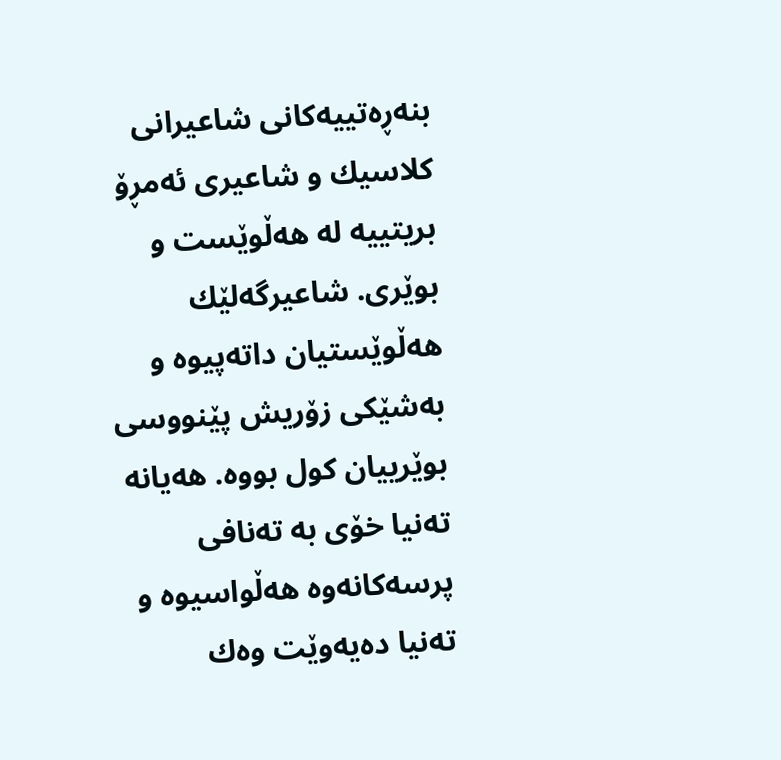بنه‌ڕه‌تییه‌كانى شاعیرانى كلاسیك و شاعیرى ئه‌مڕۆ بریتییه‌ له‌ هه‌ڵوێست و بوێرى. شاعیرگه‌لێك هه‌ڵوێستیان داته‌پیوه‌ و به‌شێكى زۆریش پێنووسى بوێرییان كول بووه‌. هه‌یانه‌ ته‌نیا خۆى به‌ ته‌نافى پرسه‌كانه‌وه‌ هه‌ڵواسیوه‌ و ته‌نیا ده‌یه‌وێت وه‌ك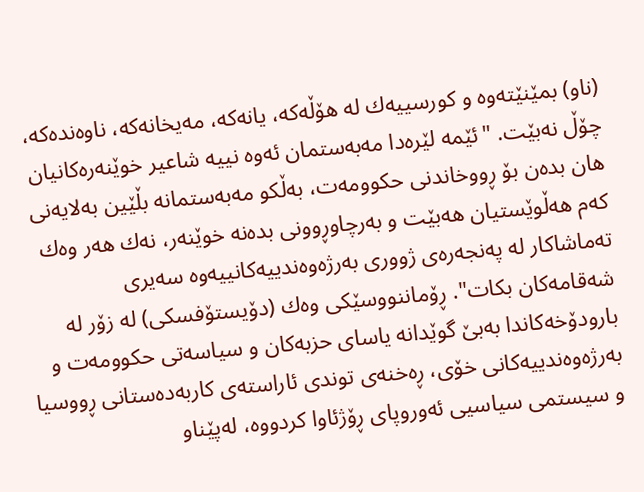(ناو) بمێنێته‌وه‌ و كورسییه‌ك له‌ هۆڵه‌كه‌، یانه‌كه‌، مه‌یخانه‌كه‌، ناوه‌نده‌كه‌، چۆڵ نه‌بێت. "ئێمه‌ لێره‌دا مه‌به‌ستمان ئه‌وه‌ نییه‌ شاعیر خوێنه‌ره‌كانیان هان بده‌ن بۆ ڕووخاندنى حكوومه‌ت، به‌ڵكو مه‌به‌ستمانه‌ بڵێین به‌لایه‌نى كه‌م هه‌ڵوێستیان هه‌بێت و به‌رچاوڕوونى بده‌نه‌ خوێنه‌ر، نه‌ك هه‌ر وه‌ك ته‌ماشاكار له‌ په‌نجه‌ره‌ى ژوورى به‌رژه‌وه‌ندییه‌كانییه‌وه‌ سه‌یرى شه‌قامه‌كان بكات". ڕۆماننووسێكى وه‌ك (دۆیستۆفسكى) له‌ زۆر له‌ بارودۆخه‌كاندا به‌بێ گوێدانه‌ یاساى حزبه‌كان و سیاسه‌تى حكوومه‌ت و به‌رژه‌وه‌ندییه‌كانى خۆى، ڕه‌خنه‌ى توندى ئاراسته‌ى كاربه‌ده‌ستانى ڕووسیا و سیستمى سیاسیی ئه‌وروپاى ڕۆژئاوا كردووه‌، له‌پێناو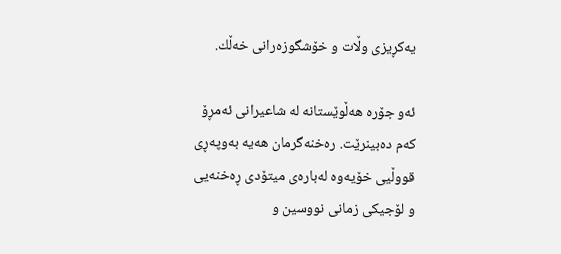یه‌كڕیزى وڵات و خۆشگوزه‌رانى خه‌ڵك.

ئه‌و جۆره‌ هه‌ڵوێستانه‌ له‌ شاعیرانى ئه‌مڕۆ كه‌م ده‌بینرێت. ره‌خنه‌گرمان هه‌یه‌ به‌وپه‌ڕى قووڵیى خۆیه‌وه‌ له‌باره‌ى میتۆدى ڕه‌خنه‌یى و لۆجیكى زمانى نووسین و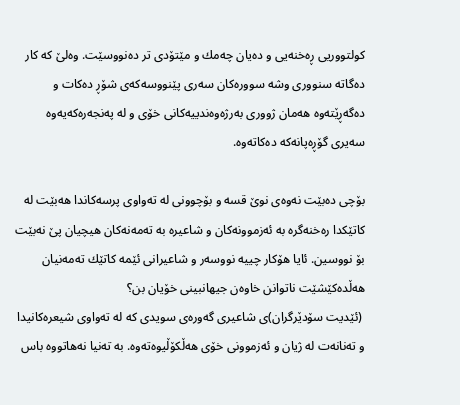كولتووریی ڕه‌خنه‌یی و ده‌یان چه‌مك و مێتۆدى تر ده‌نووسێت. وه‌لێ كه‌ كار ده‌گاته‌ سنوورى وشه‌ سووره‌كان سه‌رى پێنووسه‌كه‌ى شۆڕ ده‌كات و ده‌گه‌ڕێته‌وه‌ هه‌مان ژوورى به‌رژه‌وه‌ندییه‌كانى خۆى و له‌ په‌نجه‌ره‌كه‌یه‌وه‌ سه‌یرى گۆڕه‌پانه‌كه‌ ده‌كاته‌وه‌.

بۆچى ده‌بێت نه‌وه‌ى نوێ قسه‌ و بۆچوونی له‌ ته‌واوى پرسه‌كاندا هه‌بێت له‌ كاتێكدا ره‌خنه‌گره‌ به‌ ئه‌زموونه‌كان و شاعیره‌ به‌ ته‌مه‌نه‌كان هیچیان پێ نه‌بێت بۆ نووسین. ئایا هۆكار چییه‌ نووسه‌ر و شاعیرانى ئێمه‌ كاتێك ته‌مه‌نیان هه‌ڵده‌كێشێت ناتوانن خاوه‌ن جیهانبینى خۆیان بن؟
 (ئێدیت سۆدێرگران)ى شاعیرى گه‌وره‌ى سویدى كه‌ له‌ ته‌واوى شیعره‌كانیدا و ته‌نانه‌ت له‌ ژیان و ئه‌زموونى خۆى هه‌ڵكۆڵیوه‌ته‌وه‌. به‌ ته‌نیا نه‌هاتووه‌ باس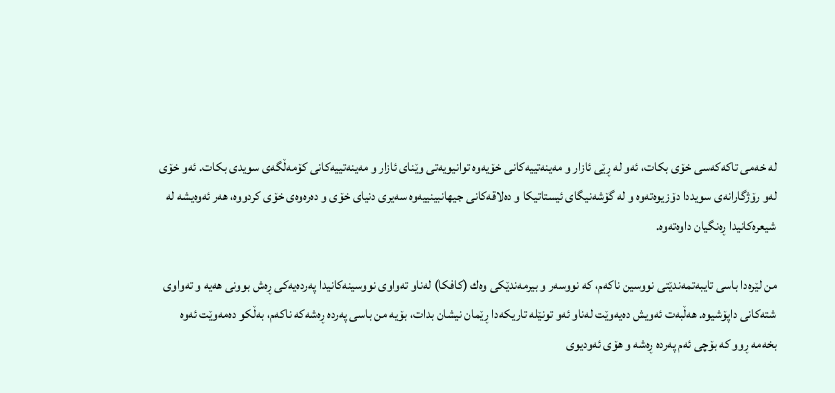له‌ خه‌مى تاكه‌كه‌سى خۆى بكات، ئه‌و له‌ ڕێى ئازار و مه‌ینه‌تییه‌كانى خۆیه‌وه‌ توانیویه‌تى وێناى ئازار و مه‌ینه‌تییه‌كانى كۆمه‌ڵگه‌ى سویدى بكات. ئه‌و خۆى له‌و رۆژگارانه‌ى سویددا دۆزیوه‌ته‌وه‌ و له‌ گۆشه‌نیگاى ئیستاتیكا و ده‌لاقه‌كانى جیهانبینییه‌وه‌ سه‌یرى دنیاى خۆى و ده‌ره‌وه‌ى خۆى كردووه‌، هه‌ر ئه‌وه‌یشه‌ له‌ شیعره‌كانیدا ڕه‌نگیان داوه‌ته‌وه‌.

من لێره‌دا باسى تایبه‌تمه‌ندێتى نووسین ناكه‌م، كه‌ نووسه‌ر و بیرمه‌ندێكى وه‌ك (كافكا) له‌ناو ته‌واوى نووسینه‌كانیدا په‌رده‌یه‌كى ڕه‌ش بوونى هه‌یه‌ و ته‌واوى شته‌كانى داپۆشیوه‌. هه‌ڵبه‌ت ئه‌ویش ده‌یه‌وێت له‌ناو ئه‌و تونێله‌ تاریكه‌دا ڕێمان نیشان بدات، بۆیه‌ من باسى په‌رده‌ ڕه‌شه‌كه‌ ناكه‌م، به‌ڵكو ده‌مه‌وێت ئه‌وه‌ بخه‌مه‌ ڕوو كه‌ بۆچى ئه‌م په‌رده‌ ڕه‌شه‌ و هۆى ئه‌ودیوى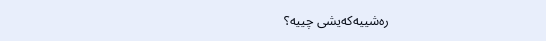ره‌شییه‌كه‌یشی چییه‌؟